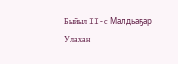Быйыл II-с Малдьаҕар Улахан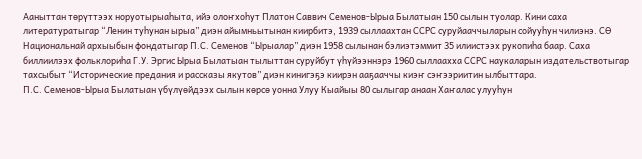Ааныттан төрүттээх норуотырыаһыта, ийэ олоҥхоһут Платон Саввич Семенов-Ырыа Былатыан 150 сылын туолар. Кини саха литературатыгар “Ленин туһунан ырыа” диэн айымньытынан киирбитэ, 1939 сыллаахтан ССРС суруйааччыларын сойууһун чилиэнэ. СӨ Национальнай архыыбын фондатыгар П.С. Семенов “Ырыалар” диэн 1958 сылынан бэлиэтэммит 35 илиистээх рукопиһа баар. Саха биллиилээх фольклориһа Г.У. Эргис Ырыа Былатыан тылыттан суруйбут үһүйээннэрэ 1960 сыллаахха ССРС наукаларын издательствотыгар тахсыбыт “Исторические предания и рассказы якутов” диэн кинигэҕэ киирэн ааҕааччы киэҥ сэҥээриитин ылбыттара.
П.С. Семенов-Ырыа Былатыан үбүлүөйдээх сылын көрсө уонна Улуу Кыайыы 80 сылыгар анаан Хаҥалас улууһун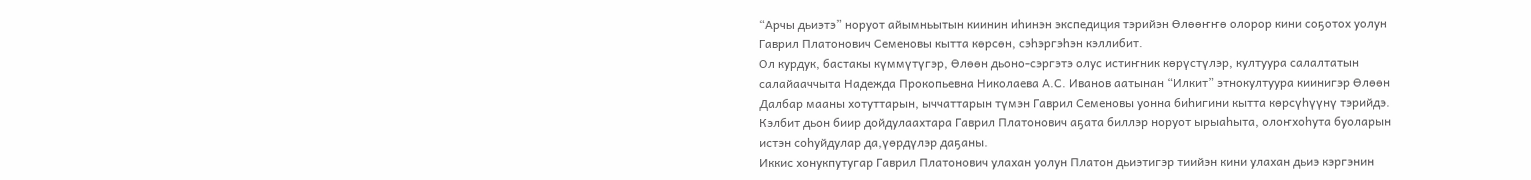“Арчы дьиэтэ” норуот айымньытын киинин иһинэн экспедиция тэрийэн Өлөөҥҥө олорор кини соҕотох уолун Гаврил Платонович Семеновы кытта көрсөн, сэһэргэһэн кэллибит.
Ол курдук, бастакы күммүтүгэр, Өлөөн дьоно-сэргэтэ олус истиҥник көрүстүлэр, култуура салалтатын салайааччыта Надежда Прокопьевна Николаева А.С. Иванов аатынан “Илкит” этнокултуура киинигэр Өлөөн Далбар мааны хотуттарын, ыччаттарын түмэн Гаврил Семеновы уонна биһигини кытта көрсүһүүнү тэрийдэ. Кэлбит дьон биир дойдулаахтара Гаврил Платонович аҕата биллэр норуот ырыаһыта, олоҥхоһута буоларын истэн соһуйдулар да,үөрдүлэр даҕаны.
Иккис хонукпутугар Гаврил Платонович улахан уолун Платон дьиэтигэр тиийэн кини улахан дьиэ кэргэнин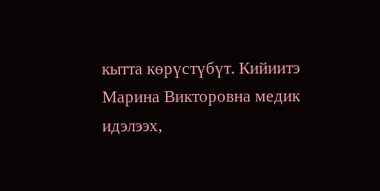кытта көрүстүбүт. Кийиитэ Марина Викторовна медик идэлээх,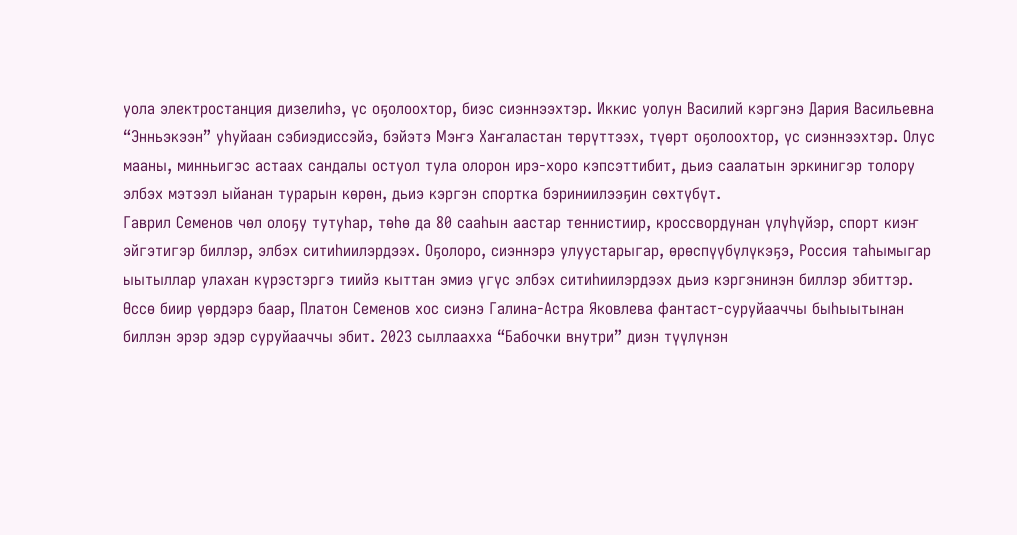уола электростанция дизелиһэ, үс оҕолоохтор, биэс сиэннээхтэр. Иккис уолун Василий кэргэнэ Дария Васильевна “Энньэкээн” уһуйаан сэбиэдиссэйэ, бэйэтэ Мэҥэ Хаҥаластан төрүттээх, түөрт оҕолоохтор, үс сиэннээхтэр. Олус мааны, минньигэс астаах сандалы остуол тула олорон ирэ-хоро кэпсэттибит, дьиэ саалатын эркинигэр толору элбэх мэтээл ыйанан турарын көрөн, дьиэ кэргэн спортка бэриниилээҕин сөхтүбүт.
Гаврил Семенов чөл олоҕу тутуһар, төһө да 80 сааһын аастар теннистиир, кроссвордунан үлүһүйэр, спорт киэҥ эйгэтигэр биллэр, элбэх ситиһиилэрдээх. Оҕолоро, сиэннэрэ улуустарыгар, өрөспүүбүлүкэҕэ, Россия таһымыгар ыытыллар улахан күрэстэргэ тиийэ кыттан эмиэ үгүс элбэх ситиһиилэрдээх дьиэ кэргэнинэн биллэр эбиттэр. Өссө биир үөрдэрэ баар, Платон Семенов хос сиэнэ Галина-Астра Яковлева фантаст-суруйааччы быһыытынан биллэн эрэр эдэр суруйааччы эбит. 2023 сыллаахха “Бабочки внутри” диэн түүлүнэн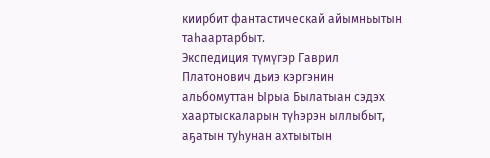киирбит фантастическай айымньытын таһаартарбыт.
Экспедиция түмүгэр Гаврил Платонович дьиэ кэргэнин альбомуттан Ырыа Былатыан сэдэх хаартыскаларын түһэрэн ыллыбыт, аҕатын туһунан ахтыытын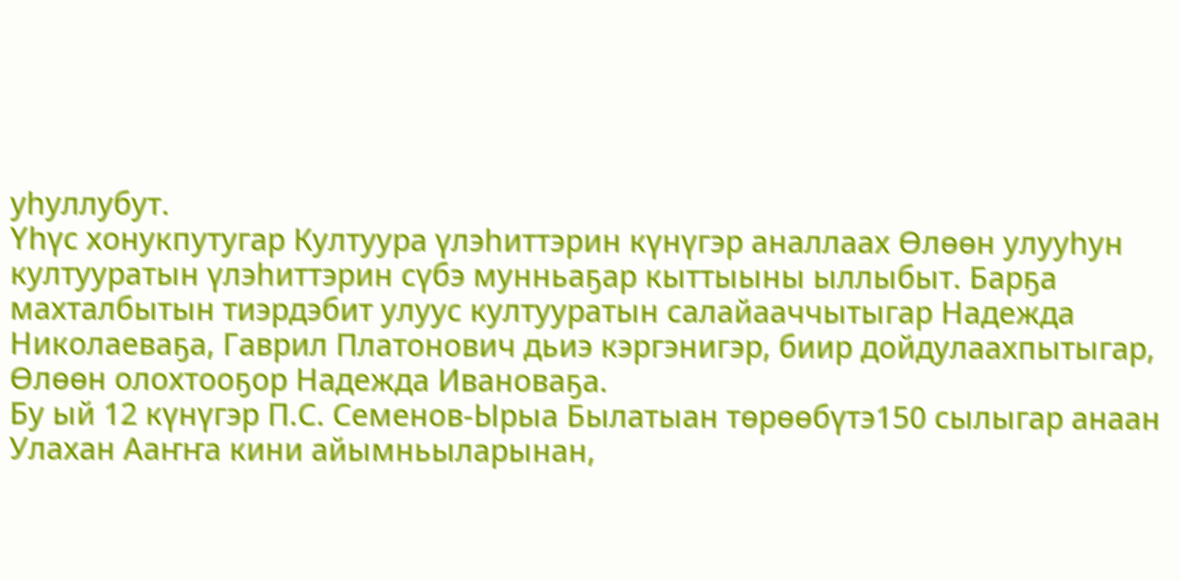уһуллубут.
Үһүс хонукпутугар Култуура үлэһиттэрин күнүгэр аналлаах Өлөөн улууһун култууратын үлэһиттэрин сүбэ мунньаҕар кыттыыны ыллыбыт. Барҕа махталбытын тиэрдэбит улуус култууратын салайааччытыгар Надежда Николаеваҕа, Гаврил Платонович дьиэ кэргэнигэр, биир дойдулаахпытыгар, Өлөөн олохтооҕор Надежда Ивановаҕа.
Бу ый 12 күнүгэр П.С. Семенов-Ырыа Былатыан төрөөбүтэ150 сылыгар анаан Улахан Ааҥҥа кини айымньыларынан,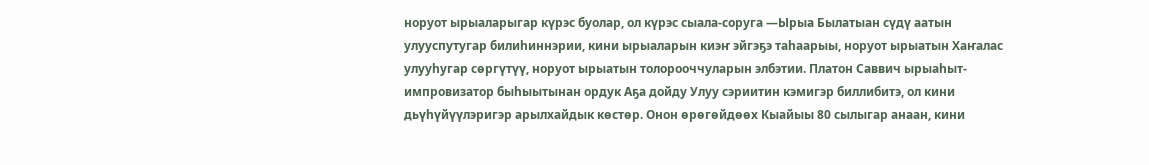норуот ырыаларыгар күрэс буолар, ол күрэс сыала-соруга —Ырыа Былатыан сүдү аатын улууспутугар билиһиннэрии, кини ырыаларын киэҥ эйгэҕэ таһаарыы, норуот ырыатын Хаҥалас улууһугар сөргүтүү, норуот ырыатын толорооччуларын элбэтии. Платон Саввич ырыаһыт-импровизатор быһыытынан ордук Аҕа дойду Улуу сэриитин кэмигэр биллибитэ, ол кини дьүһүйүүлэригэр арылхайдык көстөр. Онон өрөгөйдөөх Кыайыы 80 сылыгар анаан, кини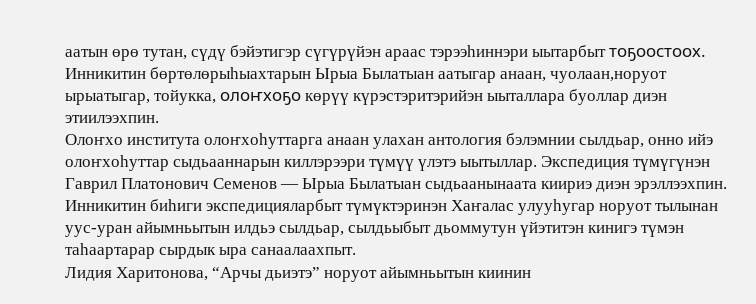аатын өрө тутан, сүдү бэйэтигэр сүгүрүйэн араас тэрээһиннэри ыытарбыт тоҕоостоох. Инникитин бөртөлөрыһыахтарын Ырыа Былатыан аатыгар анаан, чуолаан,норуот ырыатыгар, тойукка, олоҥхоҕо көрүү күрэстэритэрийэн ыыталлара буоллар диэн этиилээхпин.
Олоҥхо института олоҥхоһуттарга анаан улахан антология бэлэмнии сылдьар, онно ийэ олоҥхоһуттар сыдьааннарын киллэрээри түмүү үлэтэ ыытыллар. Экспедиция түмүгүнэн Гаврил Платонович Семенов — Ырыа Былатыан сыдьаанынаата киириэ диэн эрэллээхпин.
Инникитин биһиги экспедицияларбыт түмүктэринэн Хаҥалас улууһугар норуот тылынан уус-уран айымньытын илдьэ сылдьар, сылдьыбыт дьоммутун үйэтитэн кинигэ түмэн таһаартарар сырдык ыра санаалаахпыт.
Лидия Харитонова, “Арчы дьиэтэ” норуот айымньытын киинин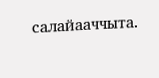салайааччыта.